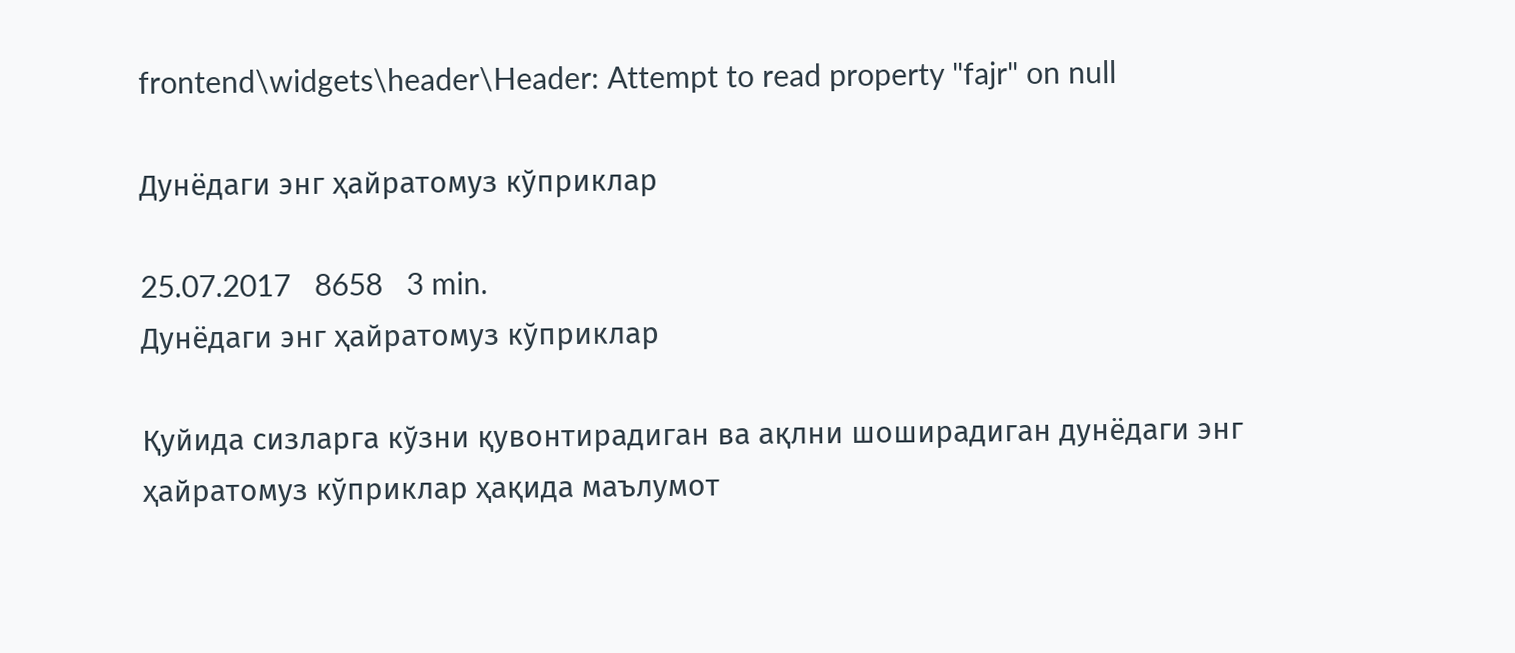frontend\widgets\header\Header: Attempt to read property "fajr" on null

Дунёдаги энг ҳайратомуз кўприклар

25.07.2017   8658   3 min.
Дунёдаги энг ҳайратомуз кўприклар

Қуйида сизларга кўзни қувонтирадиган ва ақлни шоширадиган дунёдаги энг ҳайратомуз кўприклар ҳақида маълумот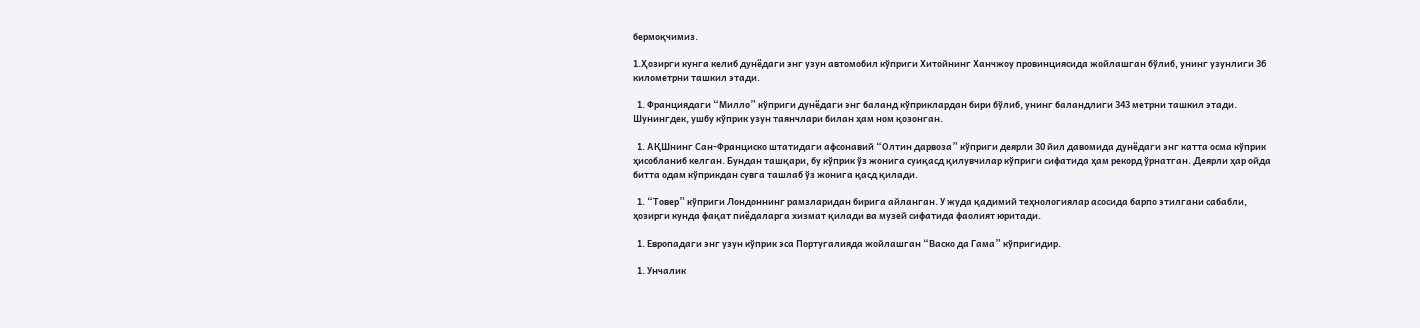бермоқчимиз.

1.Ҳозирги кунга келиб дунёдаги энг узун автомобил кўприги Хитойнинг Ханчжоу провинциясида жойлашган бўлиб, унинг узунлиги 36 километрни ташкил этади.

  1. Франциядаги “Милло” кўприги дунёдаги энг баланд кўприклардан бири бўлиб, унинг баландлиги 343 метрни ташкил этади. Шунингдек, ушбу кўприк узун таянчлари билан ҳам ном қозонган.

  1. АҚШнинг Сан-Франциско штатидаги афсонавий “Олтин дарвоза” кўприги деярли 30 йил давомида дунёдаги энг катта осма кўприк ҳисобланиб келган. Бундан ташқари, бу кўприк ўз жонига суиқасд қилувчилар кўприги сифатида ҳам рекорд ўрнатган. Деярли ҳар ойда битта одам кўприкдан сувга ташлаб ўз жонига қасд қилади.

  1. “Товер” кўприги Лондоннинг рамзларидан бирига айланган. У жуда қадимий теҳнологиялар асосида барпо этилгани сабабли, ҳозирги кунда фақат пиёдаларга хизмат қилади ва музей сифатида фаолият юритади.

  1. Европадаги энг узун кўприк эса Португалияда жойлашган “Васко да Гама” кўпригидир.

  1. Унчалик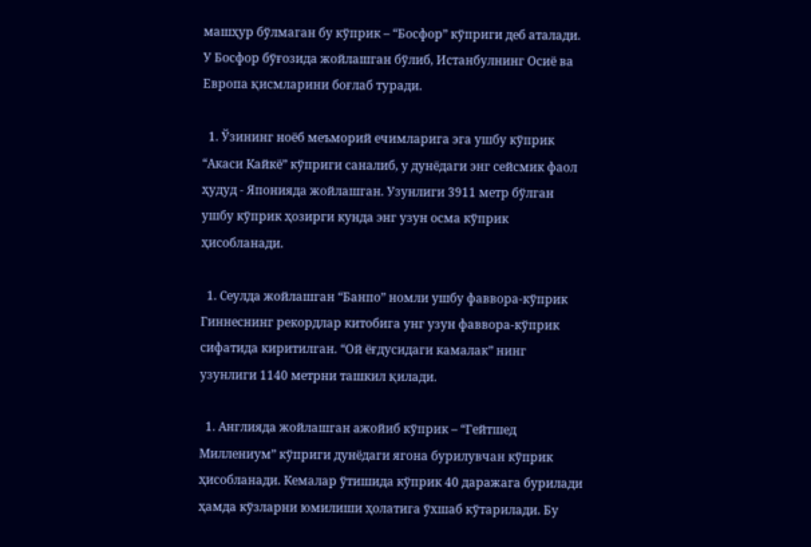машҳур бўлмаган бу кўприк – “Босфор” кўприги деб аталади. У Босфор бўғозида жойлашган бўлиб, Истанбулнинг Осиё ва Европа қисмларини боғлаб туради.

  1. Ўзининг ноёб меъморий ечимларига эга ушбу кўприк “Акаси Кайкё” кўприги саналиб, у дунёдаги энг сейсмик фаол ҳудуд - Японияда жойлашган. Узунлиги 3911 метр бўлган ушбу кўприк ҳозирги кунда энг узун осма кўприк ҳисобланади.

  1. Сеулда жойлашган “Банпо” номли ушбу фаввора-кўприк Гиннеснинг рекордлар китобига унг узун фаввора-кўприк сифатида киритилган. “Ой ёғдусидаги камалак” нинг узунлиги 1140 метрни ташкил қилади.

  1. Англияда жойлашган ажойиб кўприк – “Гейтшед Миллениум” кўприги дунёдаги ягона бурилувчан кўприк ҳисобланади. Кемалар ўтишида кўприк 40 даражага бурилади ҳамда кўзларни юмилиши ҳолатига ўхшаб кўтарилади. Бу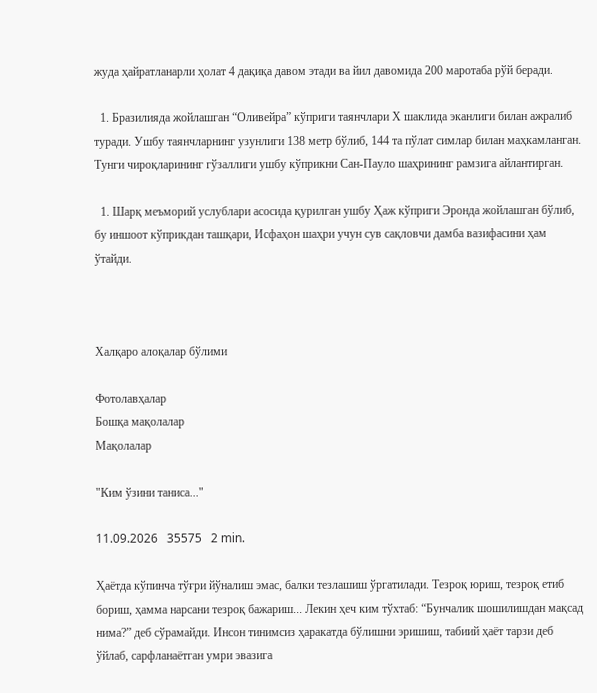жуда ҳайратланарли ҳолат 4 дақиқа давом этади ва йил давомида 200 маротаба рўй беради.

  1. Бразилияда жойлашган “Оливейра” кўприги таянчлари Х шаклида эканлиги билан ажралиб туради. Ушбу таянчларнинг узунлиги 138 метр бўлиб, 144 та пўлат симлар билан маҳкамланган. Тунги чироқларининг гўзаллиги ушбу кўприкни Сан-Пауло шаҳрининг рамзига айлантирган.

  1. Шарқ меъморий услублари асосида қурилган ушбу Ҳаж кўприги Эронда жойлашган бўлиб, бу иншоот кўприкдан ташқари, Исфаҳон шаҳри учун сув сақловчи дамба вазифасини ҳам ўтайди.



Халқаро алоқалар бўлими

Фотолавҳалар
Бошқа мақолалар
Мақолалар

"Ким ўзини таниса..."

11.09.2026   35575   2 min.

Ҳаётда кўпинча тўғри йўналиш эмас, балки тезлашиш ўргатилади. Тезроқ юриш, тезроқ етиб бориш, ҳамма нарсани тезроқ бажариш... Лекин ҳеч ким тўхтаб: “Бунчалик шошилишдан мақсад нима?” деб сўрамайди. Инсон тинимсиз ҳаракатда бўлишни эришиш, табиий ҳаёт тарзи деб ўйлаб, сарфланаётган умри эвазига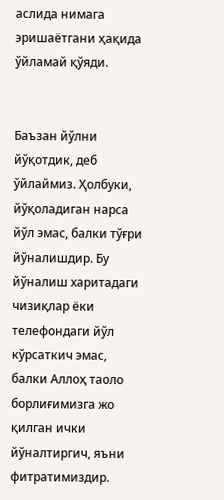аслида нимага эришаётгани ҳақида ўйламай қўяди.


Баъзан йўлни йўқотдик, деб ўйлаймиз. Ҳолбуки, йўқоладиган нарса йўл эмас, балки тўғри йўналишдир. Бу йўналиш харитадаги чизиқлар ёки телефондаги йўл кўрсаткич эмас, балки Аллоҳ таоло борлиғимизга жо қилган ички йўналтиргич, яъни фитратимиздир.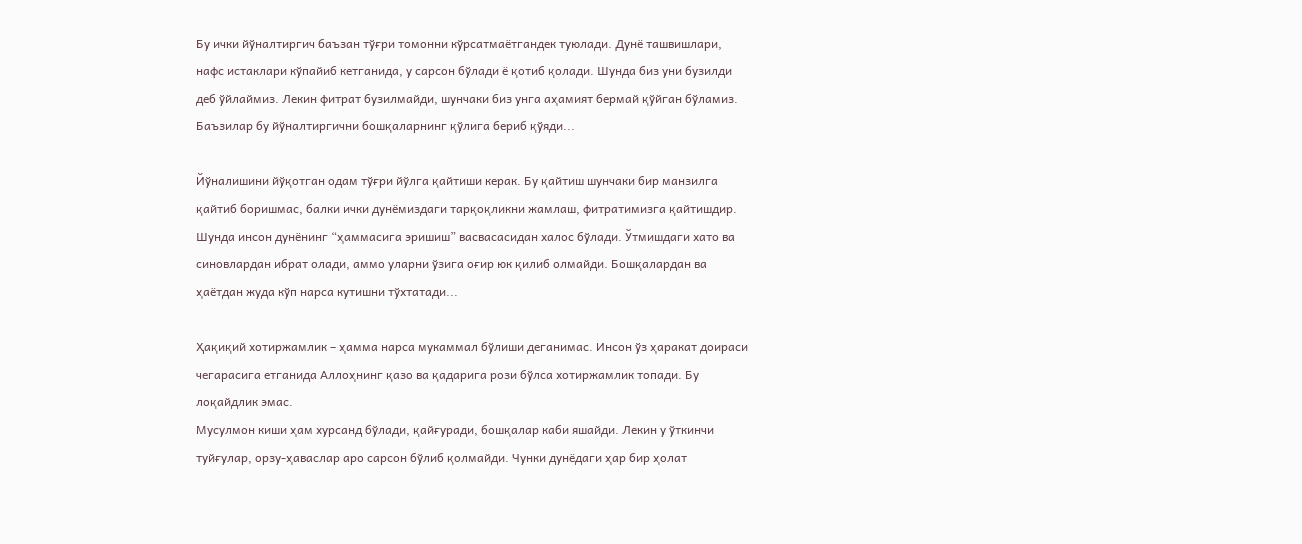Бу ички йўналтиргич баъзан тўғри томонни кўрсатмаётгандек туюлади. Дунё ташвишлари, нафс истаклари кўпайиб кетганида, у сарсон бўлади ё қотиб қолади. Шунда биз уни бузилди деб ўйлаймиз. Лекин фитрат бузилмайди, шунчаки биз унга аҳамият бермай қўйган бўламиз. Баъзилар бу йўналтиргични бошқаларнинг қўлига бериб қўяди...

Йўналишини йўқотган одам тўғри йўлга қайтиши керак. Бу қайтиш шунчаки бир манзилга қайтиб боришмас, балки ички дунёмиздаги тарқоқликни жамлаш, фитратимизга қайтишдир. Шунда инсон дунёнинг “ҳаммасига эришиш” васвасасидан халос бўлади. Ўтмишдаги хато ва синовлардан ибрат олади, аммо уларни ўзига оғир юк қилиб олмайди. Бошқалардан ва ҳаётдан жуда кўп нарса кутишни тўхтатади...

Ҳақиқий хотиржамлик – ҳамма нарса мукаммал бўлиши деганимас. Инсон ўз ҳаракат доираси чегарасига етганида Аллоҳнинг қазо ва қадарига рози бўлса хотиржамлик топади. Бу лоқайдлик эмас.
Мусулмон киши ҳам хурсанд бўлади, қайғуради, бошқалар каби яшайди. Лекин у ўткинчи туйғулар, орзу-ҳаваслар аро сарсон бўлиб қолмайди. Чунки дунёдаги ҳар бир ҳолат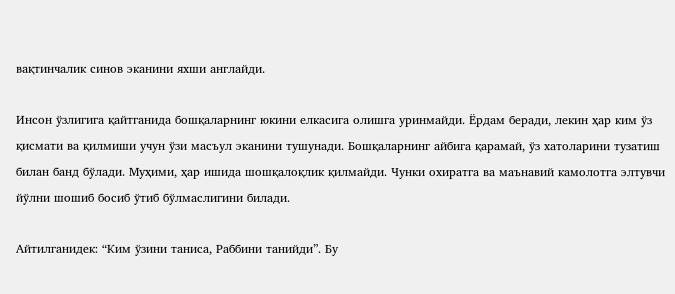вақтинчалик синов эканини яхши англайди.

Инсон ўзлигига қайтганида бошқаларнинг юкини елкасига олишга уринмайди. Ёрдам беради, лекин ҳар ким ўз қисмати ва қилмиши учун ўзи масъул эканини тушунади. Бошқаларнинг айбига қарамай, ўз хатоларини тузатиш билан банд бўлади. Муҳими, ҳар ишида шошқалоқлик қилмайди. Чунки охиратга ва маънавий камолотга элтувчи йўлни шошиб босиб ўтиб бўлмаслигини билади.

Айтилганидек: “Ким ўзини таниса, Раббини танийди”. Бу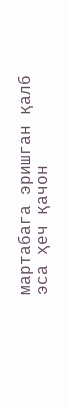мартабага эришган қалб эса ҳеч қачон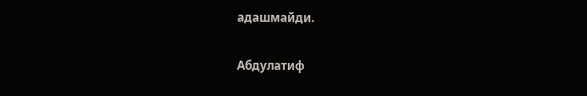адашмайди.

Абдулатиф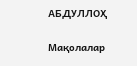АБДУЛЛОҲ

Мақолалар